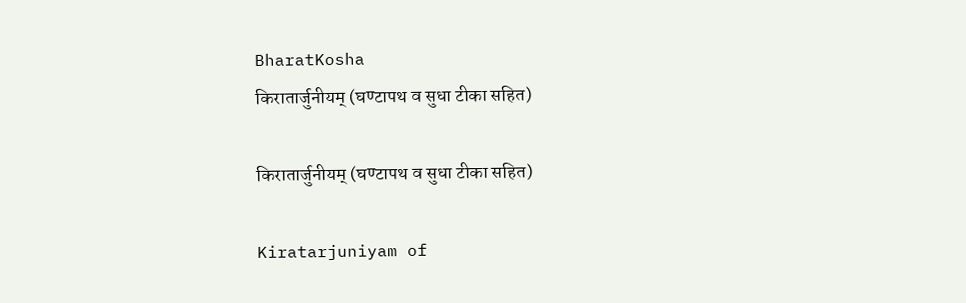BharatKosha
किरातार्जुनीयम् (घण्टापथ व सुधा टीका सहित)

किरातार्जुनीयम् (घण्टापथ व सुधा टीका सहित)

Kiratarjuniyam of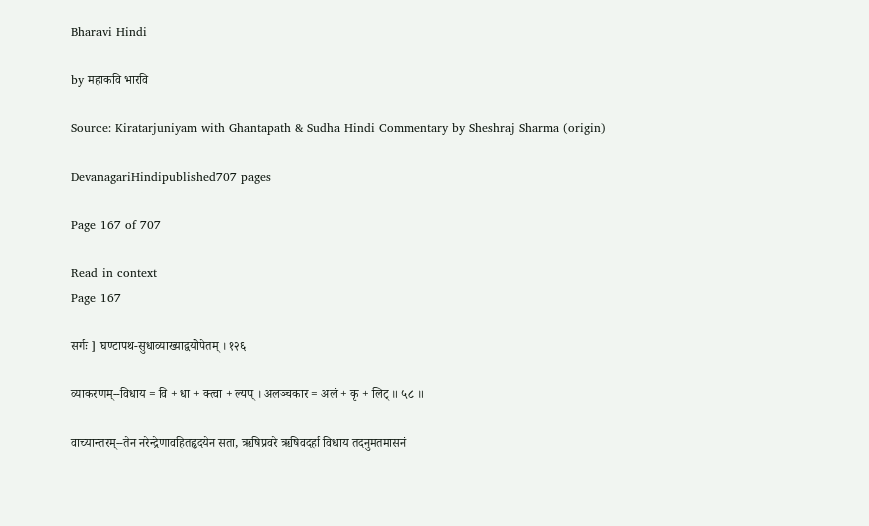Bharavi Hindi

by महाकवि भारवि

Source: Kiratarjuniyam with Ghantapath & Sudha Hindi Commentary by Sheshraj Sharma (origin)

DevanagariHindipublished707 pages

Page 167 of 707

Read in context
Page 167

सर्गः ] घण्टापथ-सुधाव्याख्याद्वयोपेतम् । १२६

व्याकरणम्--विधाय = वि + धा + क्त्वा + ल्यप् । अलञ्चकार = अलं + कृ + लिट् ॥ ५८ ॥

वाच्यान्तरम्--तेन नरेन्द्रेणावहितहृदयेन सता, ऋषिप्रवरे ऋषिवदर्हा विधाय तदनुमतमासनं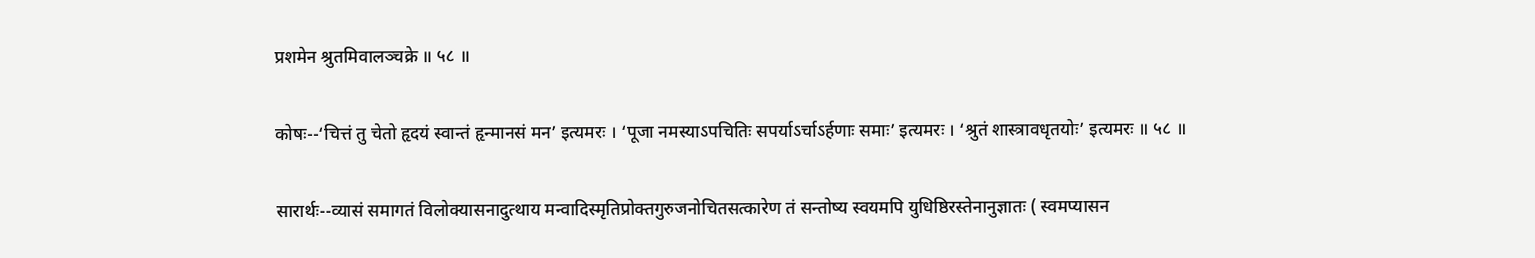प्रशमेन श्रुतमिवालञ्चक्रे ॥ ५८ ॥

कोषः--‘चित्तं तु चेतो हृदयं स्वान्तं हृन्मानसं मन’ इत्यमरः । ‘पूजा नमस्याऽपचितिः सपर्याऽर्चाऽर्हणाः समाः’ इत्यमरः । ‘श्रुतं शास्त्रावधृतयोः’ इत्यमरः ॥ ५८ ॥

सारार्थः--व्यासं समागतं विलोक्यासनादुत्थाय मन्वादिस्मृतिप्रोक्तगुरुजनोचितसत्कारेण तं सन्तोष्य स्वयमपि युधिष्ठिरस्तेनानुज्ञातः ( स्वमप्यासन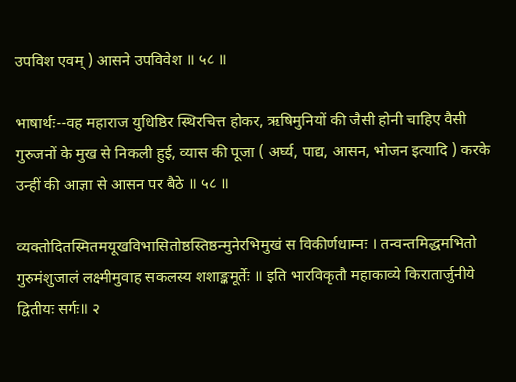उपविश एवम् ) आसने उपविवेश ॥ ५८ ॥

भाषार्थः--वह महाराज युधिष्ठिर स्थिरचित्त होकर, ऋषिमुनियों की जैसी होनी चाहिए वैसी गुरुजनों के मुख से निकली हुई, व्यास की पूजा ( अर्घ्य, पाद्य, आसन, भोजन इत्यादि ) करके उन्हीं की आज्ञा से आसन पर बैठे ॥ ५८ ॥

व्यक्तोदितस्मितमयूखविभासितोष्ठस्तिष्ठन्मुनेरभिमुखं स विकीर्णधाम्नः । तन्वन्तमिद्धमभितो गुरुमंशुजालं लक्ष्मीमुवाह सकलस्य शशाङ्कमूर्तेः ॥ इति भारविकृतौ महाकाव्ये किरातार्जुनीये द्वितीयः सर्गः॥ २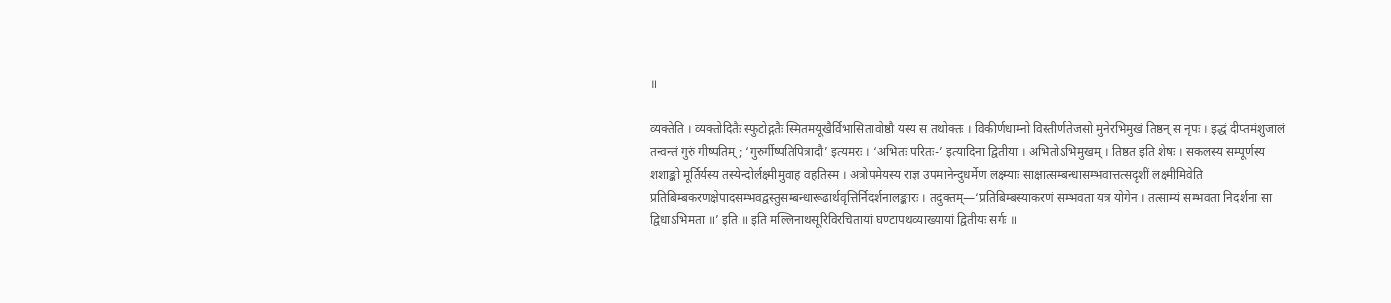॥

व्यक्तेति । व्यक्तोदितैः स्फुटोद्गतैः स्मितमयूखैर्विभासितावोष्ठौ यस्य स तथोक्तः । विकीर्णधाम्नो विस्तीर्णतेजसो मुनेरभिमुखं तिष्ठन् स नृपः । इद्धं दीप्तमंशुजालं तन्वन्तं गुरुं गीष्पतिम् ; ‘गुरुर्गीष्पतिपित्रादौ’ इत्यमरः । ‘अभितः परितः-’ इत्यादिना द्वितीया । अभितोऽभिमुखम् । तिष्ठत इति शेषः । सकलस्य सम्पूर्णस्य शशाङ्को मूर्तिर्यस्य तस्येन्दोर्लक्ष्मीमुवाह वहतिस्म । अत्रोपमेयस्य राज्ञ उपमानेन्दुधर्मेण लक्ष्म्याः साक्षात्सम्बन्धासम्भवात्तत्सदृशीं लक्ष्मीमिवेति प्रतिबिम्बकरणक्षेपादसम्भवद्वस्तुसम्बन्धारूढार्थवृत्तिर्निदर्शनालङ्कारः । तदुक्तम्—‘प्रतिबिम्बस्याकरणं सम्भवता यत्र योगेन । तत्साम्यं सम्भवता निदर्शना सा द्विधाऽभिमता ॥’ इति ॥ इति मल्लिनाथसूरिविरचितायां घण्टापथव्याख्यायां द्वितीयः सर्गः ॥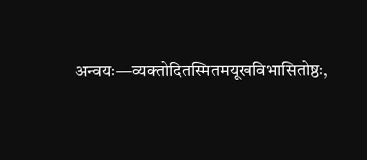अन्वयः—व्यक्तोदितस्मितमयूखविभासितोष्ठः,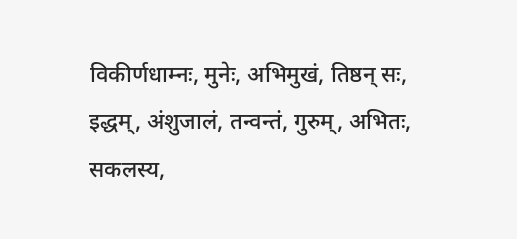विकीर्णधाम्नः, मुनेः, अभिमुखं, तिष्ठन् सः, इद्धम्, अंशुजालं, तन्वन्तं, गुरुम्, अभितः, सकलस्य,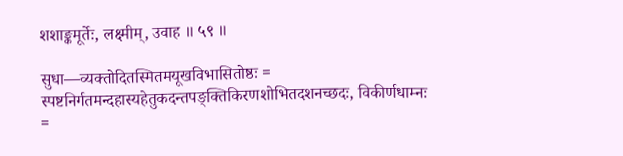शशाङ्कमूर्तेः, लक्ष्मीम्, उवाह ॥ ५९ ॥

सुधा—व्यक्तोदितस्मितमयूखविभासितोष्ठः = स्पष्टनिर्गतमन्दहास्यहेतुकदन्तपङ्क्तिकिरणशोभितदशनच्छदः, विकीर्णधाम्नः =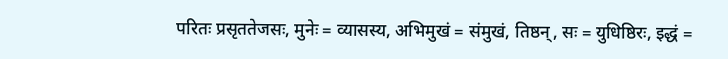परितः प्रसृततेजसः, मुनेः = व्यासस्य, अभिमुखं = संमुखं, तिष्ठन्, सः = युधिष्ठिरः, इद्धं =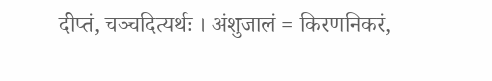दीप्तं, चञ्चदित्यर्थः । अंशुजालं = किरणनिकरं,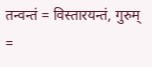तन्वन्तं = विस्तारयन्तं, गुरुम् =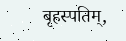बृहस्पतिम्,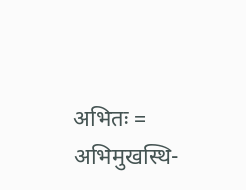अभितः = अभिमुखस्थि-